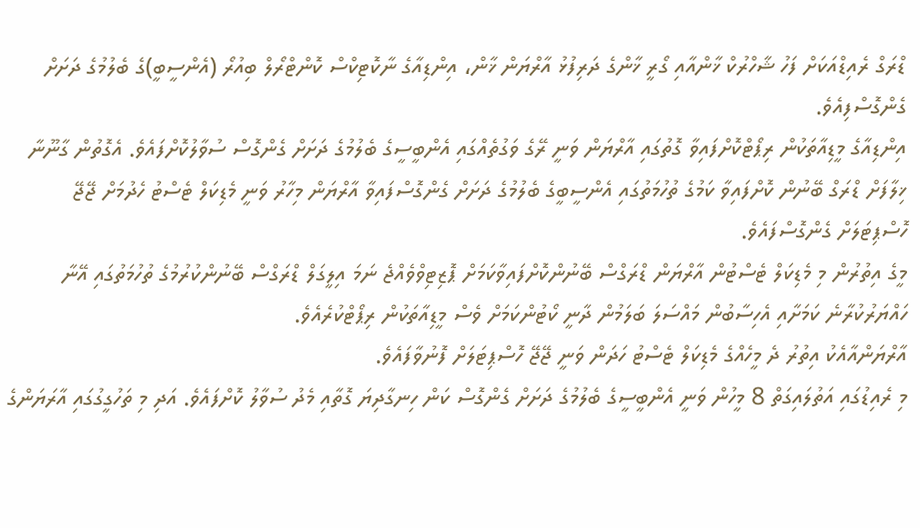ޑްރަގް ރެއިޑްއަކަށް ފަހު ޝާހްރުކް ޚާންއާއި ގޯރީ ޚާންގެ ދަރިފުޅު އާރްޔަން ޚާން، އިންޑިއާގެ ނާކޮޓިކްސް ކޮންޓްރޯލް ބިއުރޯ (އެންސީބީ)ގެ ބެލުމުގެ ދަށަށް ގެންގޮސްފިއެވެ.
އިންޑިއާގެ މީޑިއާތަކުން ރިޕޯޓްކޮށްފައިވާ ގޮތުގައި އާރްޔަން ވަނީ ރޭގެ ވަގުތެއްގައި އެންބީސީގެ ބެލުމުގެ ދަށަށް ގެންގޮސް ސުވާލުކޮށްފައެވެ. އެގޮތުން ގާނޫނާ ޚިލާފަށް ޑްރަގް ބޭނުން ކޮށްފައިވާ ކަމުގެ ތުހުމަތުގައި އެންސީބީގެ ބެލުމުގެ ދަށަށް ގެންގޮސްފައިވާ އާރްޔަން މިހާރު ވަނީ މެޑިކަލް ޓެސްޓު ހެދުމަށް ޖޭޖޭ ހޮސްޕިޓަލަށް ގެންގޮސްފައެވެ.
މީގެ އިތުރުން މި މެޑިކަލް ޓެސްޓުން އާރްޔަން ޑްރަގްސް ބޭނުންކޮށްފައިވާކަމަށް ޕޮޒިޓިވްވެއްޖެ ނަމަ އިލީގަލް ޑްރަގްސް ބޭނުންކުރުމުގެ ތުހުމަތުގައި އޭނާ ހައްޔަރުކުރާނެ ކަމަށާއި އެހިސާބުން މައްސަލަ ބަލަމުން ދާނީ ކޯޓުންކަމަށް ވެސް މީޑިއާތަކުން ރިޕޯޓްކުރެއެވެ.
އާރްޔަންއާއެކު އިތުރު ދެ މީހެއްގެ މެޑިކަލް ޓެސްޓު ހަދަން ވަނީ ޖޭޖޭ ހޮސްޕިޓަލަށް ފޮނުވާފައެވެ.
މި ރެއިޑުގައި އަތުލައިގަތް 8 މީހުން ވަނީ އެންބީސީގެ ބެލުމުގެ ދަށަށް ގެންގޮސް ކަން ހިނގާދިޔަ ގޮތާއި މެދު ސުވާލު ކޮށްފައެވެ. އަދި މި ތަހުގީގުގައި އާރަޔަންގެ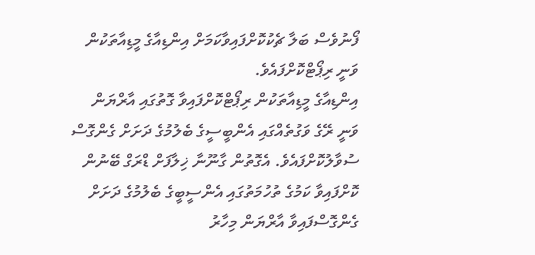ފޯނުވެސް ބަލާ ޗެކުކޮށްފައިވާކަމަށް އިންޑިއާގެ މީޑިއާތަކުން ވަނީ ރިޕޯޓްކޮށްފައެވެ.
އިންޑިއާގެ މީޑިއާތަކުން ރިޕޯޓްކޮށްފައިވާ ގޮތުގައި އާރްޔަން ވަނީ ރޭގެ ވަގުތެއްގައި އެންބީސީގެ ބެލުމުގެ ދަށަށް ގެންގޮސް ސުވާލުކޮށްފައެވެ. އެގޮތުން ގާނޫނާ ޚިލާފަށް ޑްރަގް ބޭނުން ކޮށްފައިވާ ކަމުގެ ތުހުމަތުގައި އެންސީބީގެ ބެލުމުގެ ދަށަށް ގެންގޮސްފައިވާ އާރްޔަން މިހާރު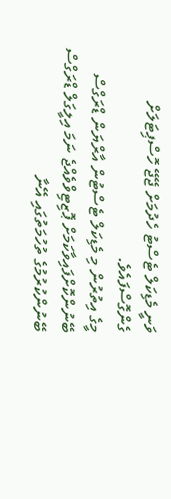ވަނީ މެޑިކަލް ޓެސްޓު ހެދުމަށް ޖޭޖޭ ހޮސްޕިޓަލަށް ގެންގޮސްފައެވެ.
މީގެ އިތުރުން މި މެޑިކަލް ޓެސްޓުން އާރްޔަން ޑްރަގްސް ބޭނުންކޮށްފައިވާކަމަށް ޕޮޒިޓިވްވެއްޖެ ނަމަ އިލީގަލް ޑްރަގްސް ބޭނުންކުރުމުގެ ތުހުމަތުގައި އޭނާ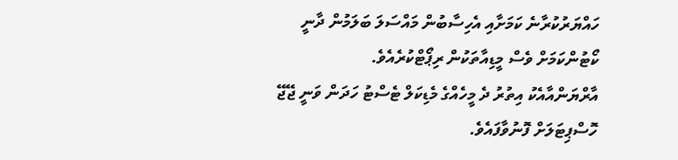ހައްޔަރުކުރާނެ ކަމަށާއި އެހިސާބުން މައްސަލަ ބަލަމުން ދާނީ ކޯޓުންކަމަށް ވެސް މީޑިއާތަކުން ރިޕޯޓްކުރެއެވެ.
އާރްޔަންއާއެކު އިތުރު ދެ މީހެއްގެ މެޑިކަލް ޓެސްޓު ހަދަން ވަނީ ޖޭޖޭ ހޮސްޕިޓަލަށް ފޮނުވާފައެވެ.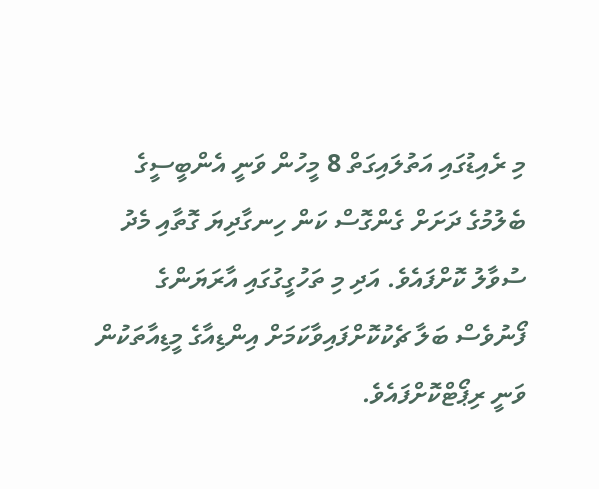މި ރެއިޑުގައި އަތުލައިގަތް 8 މީހުން ވަނީ އެންބީސީގެ ބެލުމުގެ ދަށަށް ގެންގޮސް ކަން ހިނގާދިޔަ ގޮތާއި މެދު ސުވާލު ކޮށްފައެވެ. އަދި މި ތަހުގީގުގައި އާރަޔަންގެ ފޯނުވެސް ބަލާ ޗެކުކޮށްފައިވާކަމަށް އިންޑިއާގެ މީޑިއާތަކުން ވަނީ ރިޕޯޓްކޮށްފައެވެ.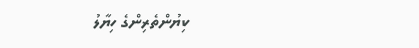ކިޔުންތެރިންގެ ހިޔާލު